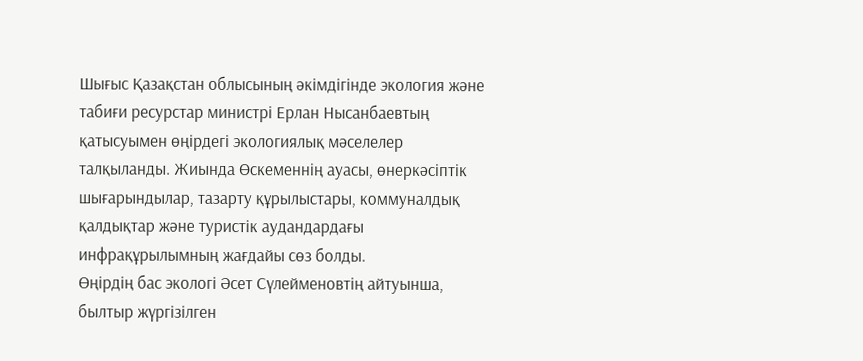Шығыс Қазақстан облысының әкімдігінде экология және табиғи ресурстар министрі Ерлан Нысанбаевтың қатысуымен өңірдегі экологиялық мәселелер талқыланды. Жиында Өскеменнің ауасы, өнеркәсіптік шығарындылар, тазарту құрылыстары, коммуналдық қалдықтар және туристік аудандардағы инфрақұрылымның жағдайы сөз болды.
Өңірдің бас экологі Әсет Сүлейменовтің айтуынша, былтыр жүргізілген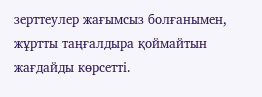зерттеулер жағымсыз болғанымен, жұртты таңғалдыра қоймайтын жағдайды көрсетті.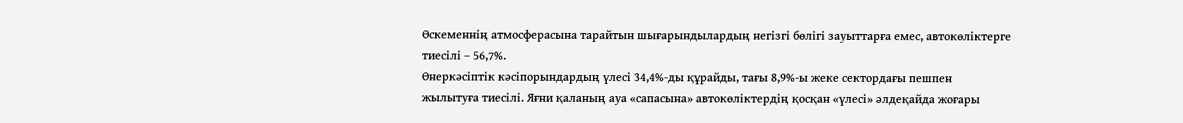Өскеменнің атмосферасына тарайтын шығарындылардың негізгі бөлігі зауыттарға емес, автокөліктерге тиесілі – 56,7%.
Өнеркәсіптік кәсіпорындардың үлесі 34,4%-ды құрайды, тағы 8,9%-ы жеке сектордағы пешпен жылытуға тиесілі. Яғни қаланың ауа «сапасына» автокөліктердің қосқан «үлесі» әлдеқайда жоғары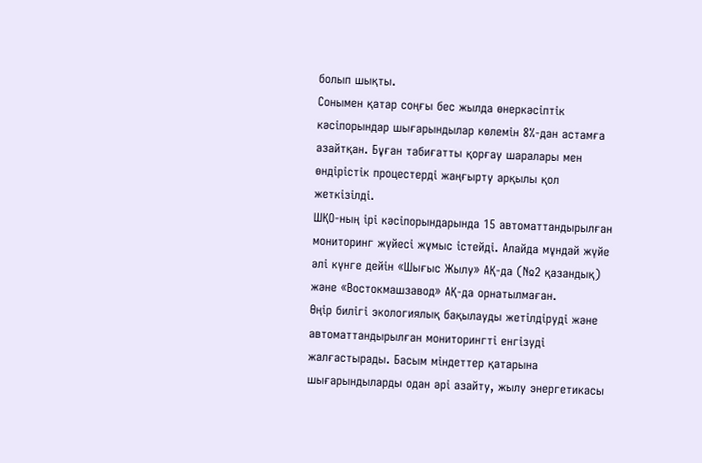болып шықты.
Сонымен қатар соңғы бес жылда өнеркәсіптік кәсіпорындар шығарындылар көлемін 8%-дан астамға азайтқан. Бұған табиғатты қорғау шаралары мен өндірістік процестерді жаңғырту арқылы қол жеткізілді.
ШҚО-ның ірі кәсіпорындарында 15 автоматтандырылған мониторинг жүйесі жұмыс істейді. Алайда мұндай жүйе әлі күнге дейін «Шығыс Жылу» АҚ-да (№2 қазандық) және «Востокмашзавод» АҚ-да орнатылмаған.
Өңір билігі экологиялық бақылауды жетілдіруді және автоматтандырылған мониторингті енгізуді жалғастырады. Басым міндеттер қатарына шығарындыларды одан әрі азайту, жылу энергетикасы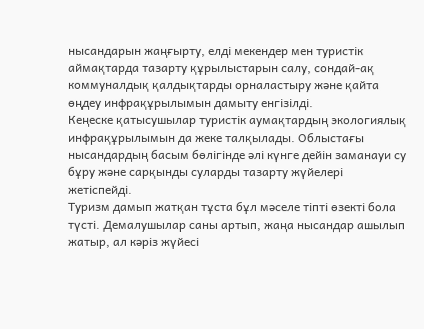нысандарын жаңғырту, елді мекендер мен туристік аймақтарда тазарту құрылыстарын салу, сондай-ақ коммуналдық қалдықтарды орналастыру және қайта өңдеу инфрақұрылымын дамыту енгізілді.
Кеңеске қатысушылар туристік аумақтардың экологиялық инфрақұрылымын да жеке талқылады. Облыстағы нысандардың басым бөлігінде әлі күнге дейін заманауи су бұру және сарқынды суларды тазарту жүйелері жетіспейді.
Туризм дамып жатқан тұста бұл мәселе тіпті өзекті бола түсті. Демалушылар саны артып, жаңа нысандар ашылып жатыр, ал кәріз жүйесі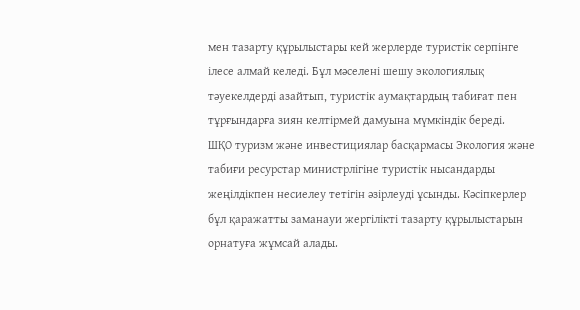мен тазарту құрылыстары кей жерлерде туристік серпінге ілесе алмай келеді. Бұл мәселені шешу экологиялық тәуекелдерді азайтып, туристік аумақтардың табиғат пен тұрғындарға зиян келтірмей дамуына мүмкіндік береді.
ШҚО туризм және инвестициялар басқармасы Экология және табиғи ресурстар министрлігіне туристік нысандарды жеңілдікпен несиелеу тетігін әзірлеуді ұсынды. Кәсіпкерлер бұл қаражатты заманауи жергілікті тазарту құрылыстарын орнатуға жұмсай алады.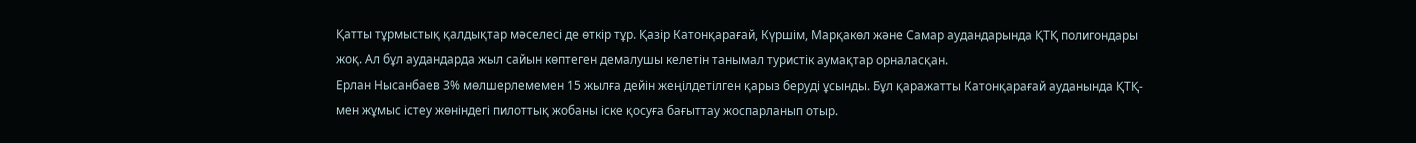Қатты тұрмыстық қалдықтар мәселесі де өткір тұр. Қазір Катонқарағай, Күршім, Марқакөл және Самар аудандарында ҚТҚ полигондары жоқ. Ал бұл аудандарда жыл сайын көптеген демалушы келетін танымал туристік аумақтар орналасқан.
Ерлан Нысанбаев 3% мөлшерлемемен 15 жылға дейін жеңілдетілген қарыз беруді ұсынды. Бұл қаражатты Катонқарағай ауданында ҚТҚ-мен жұмыс істеу жөніндегі пилоттық жобаны іске қосуға бағыттау жоспарланып отыр.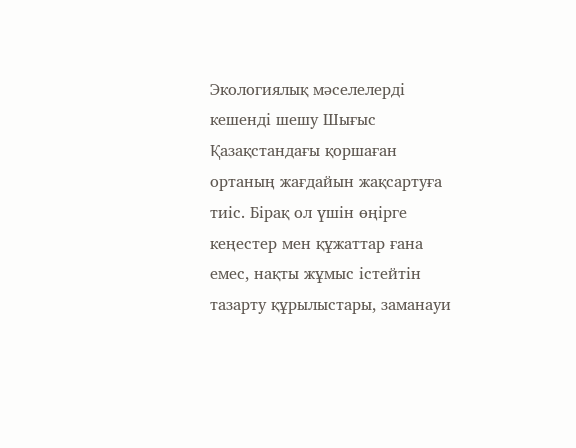Экологиялық мәселелерді кешенді шешу Шығыс Қазақстандағы қоршаған ортаның жағдайын жақсартуға тиіс. Бірақ ол үшін өңірге кеңестер мен құжаттар ғана емес, нақты жұмыс істейтін тазарту құрылыстары, заманауи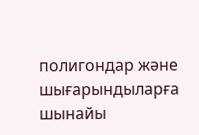полигондар және шығарындыларға шынайы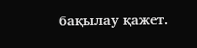бақылау қажет.